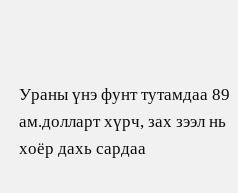Ураны үнэ фунт тутамдаа 89 ам.долларт хүрч, зах зээл нь хоёр дахь сардаа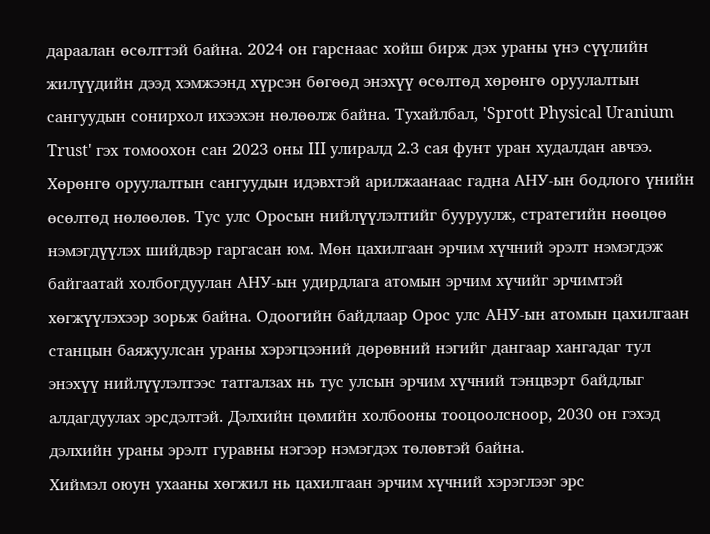дараалан өсөлттэй байна. 2024 он гарснаас хойш бирж дэх ураны үнэ сүүлийн жилүүдийн дээд хэмжээнд хүрсэн бөгөөд энэхүү өсөлтөд хөрөнгө оруулалтын сангуудын сонирхол ихээхэн нөлөөлж байна. Тухайлбал, 'Sprott Physical Uranium Trust' гэх томоохон сан 2023 оны III улиралд 2.3 сая фунт уран худалдан авчээ.
Хөрөнгө оруулалтын сангуудын идэвхтэй арилжаанаас гадна АНУ-ын бодлого үнийн өсөлтөд нөлөөлөв. Тус улс Оросын нийлүүлэлтийг бууруулж, стратегийн нөөцөө нэмэгдүүлэх шийдвэр гаргасан юм. Мөн цахилгаан эрчим хүчний эрэлт нэмэгдэж байгаатай холбогдуулан АНУ-ын удирдлага атомын эрчим хүчийг эрчимтэй хөгжүүлэхээр зорьж байна. Одоогийн байдлаар Орос улс АНУ-ын атомын цахилгаан станцын баяжуулсан ураны хэрэгцээний дөрөвний нэгийг дангаар хангадаг тул энэхүү нийлүүлэлтээс татгалзах нь тус улсын эрчим хүчний тэнцвэрт байдлыг алдагдуулах эрсдэлтэй. Дэлхийн цөмийн холбооны тооцоолсноор, 2030 он гэхэд дэлхийн ураны эрэлт гуравны нэгээр нэмэгдэх төлөвтэй байна.
Хиймэл оюун ухааны хөгжил нь цахилгаан эрчим хүчний хэрэглээг эрс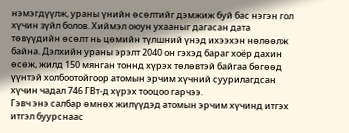нэмэгдүүлж, ураны үнийн өсөлтийг дэмжиж буй бас нэгэн гол хүчин зүйл болов. Хиймэл оюун ухааныг дагасан дата төвүүдийн өсөлт нь цөмийн түлшний үнэд ихээхэн нөлөөлж байна. Дэлхийн ураны эрэлт 2040 он гэхэд бараг хоёр дахин өсөж, жилд 150 мянган тоннд хүрэх төлөвтэй байгаа бөгөөд үүнтэй холбоотойгоор атомын эрчим хүчний суурилагдсан хүчин чадал 746 ГВт-д хүрэх тооцоо гарчээ.
Гэвч энэ салбар өмнөх жилүүдэд атомын эрчим хүчинд итгэх итгэл буурснаас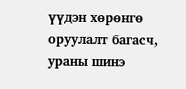үүдэн хөрөнгө оруулалт багасч, ураны шинэ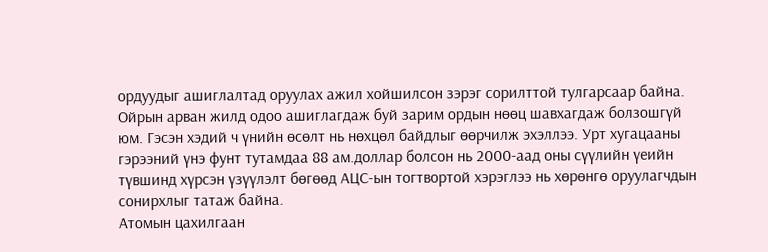ордуудыг ашиглалтад оруулах ажил хойшилсон зэрэг сорилттой тулгарсаар байна. Ойрын арван жилд одоо ашиглагдаж буй зарим ордын нөөц шавхагдаж болзошгүй юм. Гэсэн хэдий ч үнийн өсөлт нь нөхцөл байдлыг өөрчилж эхэллээ. Урт хугацааны гэрээний үнэ фунт тутамдаа 88 ам.доллар болсон нь 2000-аад оны сүүлийн үеийн түвшинд хүрсэн үзүүлэлт бөгөөд АЦС-ын тогтвортой хэрэглээ нь хөрөнгө оруулагчдын сонирхлыг татаж байна.
Атомын цахилгаан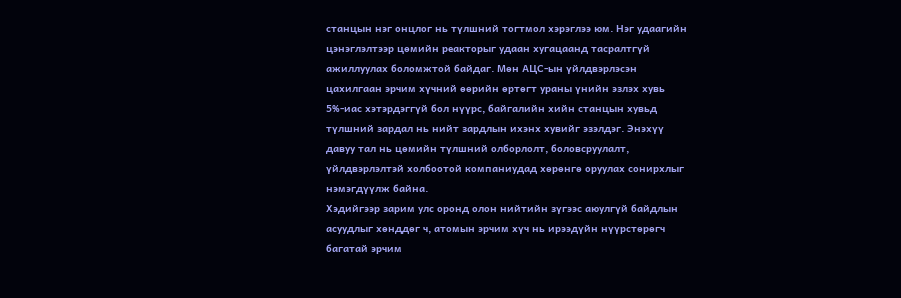станцын нэг онцлог нь түлшний тогтмол хэрэглээ юм. Нэг удаагийн цэнэглэлтээр цөмийн реакторыг удаан хугацаанд тасралтгүй ажиллуулах боломжтой байдаг. Мөн АЦС-ын үйлдвэрлэсэн цахилгаан эрчим хүчний өөрийн өртөгт ураны үнийн эзлэх хувь 5%-иас хэтэрдэггүй бол нүүрс, байгалийн хийн станцын хувьд түлшний зардал нь нийт зардлын ихэнх хувийг эзэлдэг. Энэхүү давуу тал нь цөмийн түлшний олборлолт, боловсруулалт, үйлдвэрлэлтэй холбоотой компаниудад хөрөнгө оруулах сонирхлыг нэмэгдүүлж байна.
Хэдийгээр зарим улс оронд олон нийтийн зүгээс аюулгүй байдлын асуудлыг хөнддөг ч, атомын эрчим хүч нь ирээдүйн нүүрстөрөгч багатай эрчим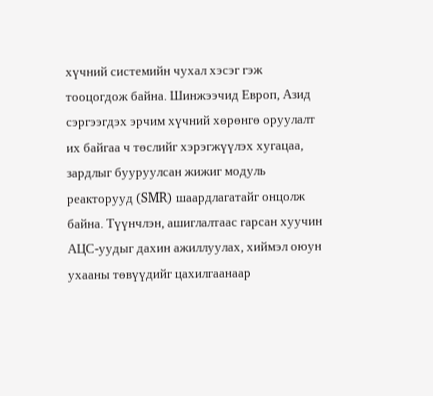хүчний системийн чухал хэсэг гэж тооцогдож байна. Шинжээчид Европ, Азид сэргээгдэх эрчим хүчний хөрөнгө оруулалт их байгаа ч төслийг хэрэгжүүлэх хугацаа, зардлыг бууруулсан жижиг модуль реакторууд (SMR) шаардлагатайг онцолж байна. Түүнчлэн, ашиглалтаас гарсан хуучин АЦС-уудыг дахин ажиллуулах, хиймэл оюун ухааны төвүүдийг цахилгаанаар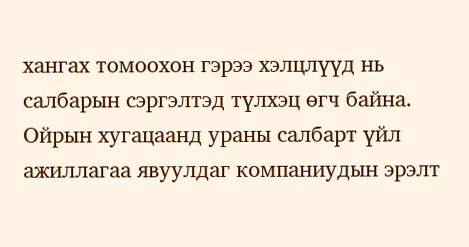хангах томоохон гэрээ хэлцлүүд нь салбарын сэргэлтэд түлхэц өгч байна. Ойрын хугацаанд ураны салбарт үйл ажиллагаа явуулдаг компаниудын эрэлт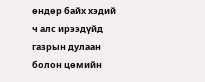өндөр байх хэдий ч алс ирээдүйд газрын дулаан болон цөмийн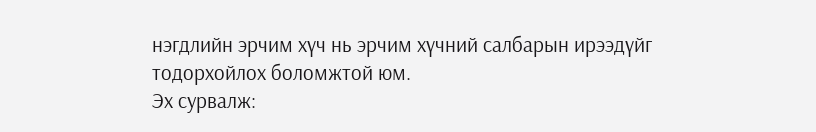нэгдлийн эрчим хүч нь эрчим хүчний салбарын ирээдүйг тодорхойлох боломжтой юм.
Эх сурвалж: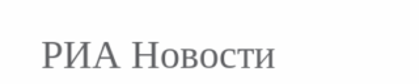РИА Новости